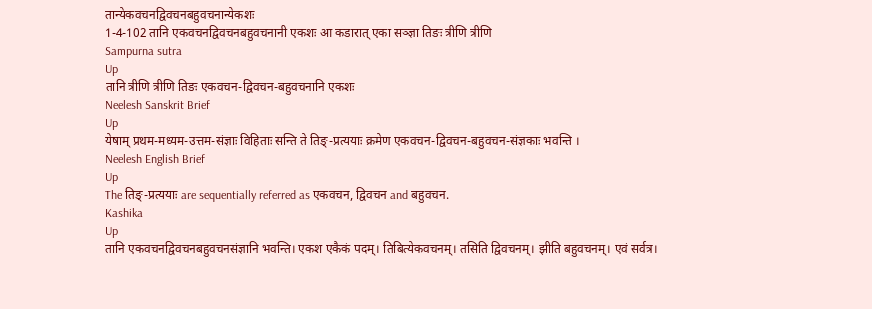तान्येकवचनद्विवचनबहुवचनान्येकशः
1-4-102 तानि एकवचनद्विवचनबहुवचनानी एकशः आ कडारात् एका सञ्ज्ञा तिङः त्रीणि त्रीणि
Sampurna sutra
Up
तानि त्रीणि त्रीणि तिङः एकवचन-द्विवचन-बहुवचनानि एकशः
Neelesh Sanskrit Brief
Up
येषाम् प्रथम-मध्यम-उत्तम-संज्ञाः विहिताः सन्ति ते तिङ्-प्रत्ययाः क्रमेण एकवचन-द्विवचन-बहुवचन-संज्ञकाः भवन्ति ।
Neelesh English Brief
Up
The तिङ्-प्रत्ययाः are sequentially referred as एकवचन, द्विवचन and बहुवचन.
Kashika
Up
तानि एकवचनद्विवचनबहुवचनसंज्ञानि भवन्ति। एकश एकैकं पदम्। तिबित्येकवचनम्। तसिति द्विवचनम्। झीति बहुवचनम्। एवं सर्वत्र।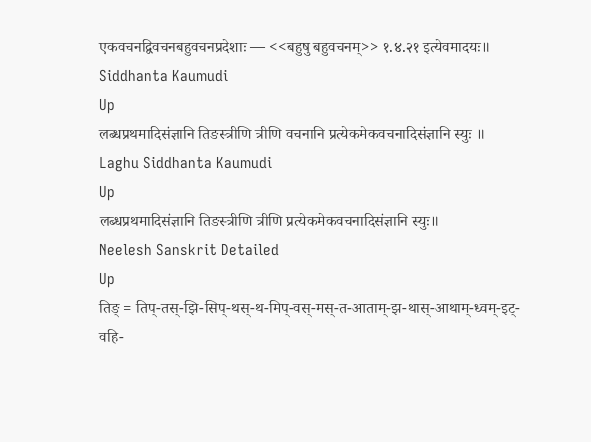एकवचनद्विवचनबहुवचनप्रदेशाः — <<बहुषु बहुवचनम्>> १.४.२१ इत्येवमादयः॥
Siddhanta Kaumudi
Up
लब्धप्रथमादिसंज्ञानि तिङस्त्रीणि त्रीणि वचनानि प्रत्येकमेकवचनादिसंज्ञानि स्युः ॥
Laghu Siddhanta Kaumudi
Up
लब्धप्रथमादिसंज्ञानि तिङस्त्रीणि त्रीणि प्रत्येकमेकवचनादिसंज्ञानि स्युः॥
Neelesh Sanskrit Detailed
Up
तिङ् = तिप्-तस्-झि-सिप्-थस्-थ-मिप्-वस्-मस्-त-आताम्-झ-थास्-आथाम्-ध्वम्-इट्-वहि-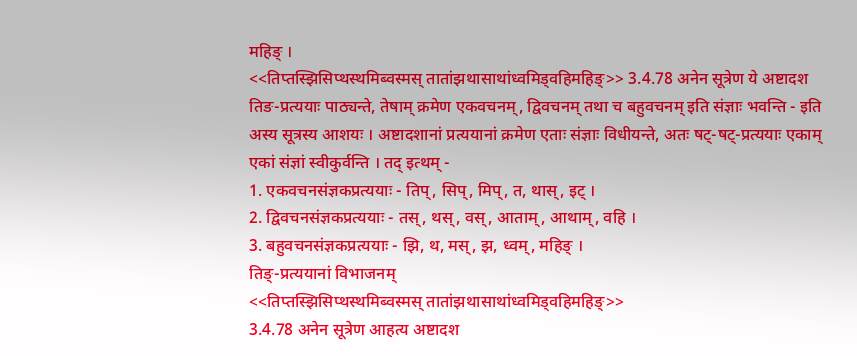महिङ् ।
<<तिप्तस्झिसिप्थस्थमिब्वस्मस् तातांझथासाथांध्वमिड्वहिमहिङ्>> 3.4.78 अनेन सूत्रेण ये अष्टादश तिङ-प्रत्ययाः पाठ्यन्ते, तेषाम् क्रमेण एकवचनम्, द्विवचनम् तथा च बहुवचनम् इति संज्ञाः भवन्ति - इति अस्य सूत्रस्य आशयः । अष्टादशानां प्रत्ययानां क्रमेण एताः संज्ञाः विधीयन्ते, अतः षट्-षट्-प्रत्ययाः एकाम् एकां संज्ञां स्वीकुर्वन्ति । तद् इत्थम् -
1. एकवचनसंज्ञकप्रत्ययाः - तिप्, सिप्, मिप्, त, थास्, इट् ।
2. द्विवचनसंज्ञकप्रत्ययाः - तस्, थस्, वस्, आताम्, आथाम्, वहि ।
3. बहुवचनसंज्ञकप्रत्ययाः - झि, थ, मस्, झ, ध्वम्, महिङ् ।
तिङ्-प्रत्ययानां विभाजनम्
<<तिप्तस्झिसिप्थस्थमिब्वस्मस् तातांझथासाथांध्वमिड्वहिमहिङ्>>
3.4.78 अनेन सूत्रेण आहत्य अष्टादश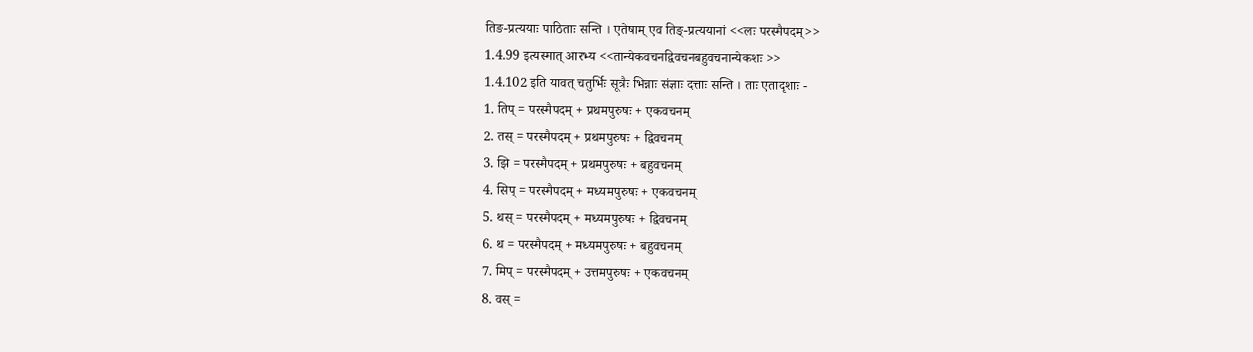तिङ-प्रत्ययाः पाठिताः सन्ति । एतेषाम् एव तिङ्-प्रत्ययानां <<लः परस्मैपदम्>>
1.4.99 इत्यस्मात् आरभ्य <<तान्येकवचनद्विवचनबहुवचनान्येकशः >>
1.4.102 इति यावत् चतुर्भिः सूत्रैः भिन्नाः संज्ञाः दत्ताः सन्ति । ताः एतादृशाः -
1. तिप् = परस्मैपदम् + प्रथमपुरुषः + एकवचनम्
2. तस् = परस्मैपदम् + प्रथमपुरुषः + द्विवचनम्
3. झि = परस्मैपदम् + प्रथमपुरुषः + बहुवचनम्
4. सिप् = परस्मैपदम् + मध्यमपुरुषः + एकवचनम्
5. थस् = परस्मैपदम् + मध्यमपुरुषः + द्विवचनम्
6. थ = परस्मैपदम् + मध्यमपुरुषः + बहुवचनम्
7. मिप् = परस्मैपदम् + उत्तमपुरुषः + एकवचनम्
8. वस् =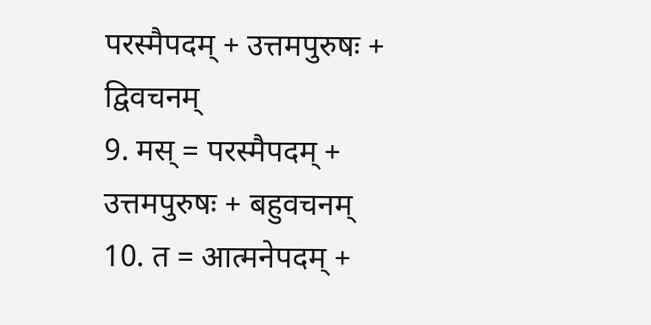परस्मैपदम् + उत्तमपुरुषः + द्विवचनम्
9. मस् = परस्मैपदम् + उत्तमपुरुषः + बहुवचनम्
10. त = आत्मनेपदम् +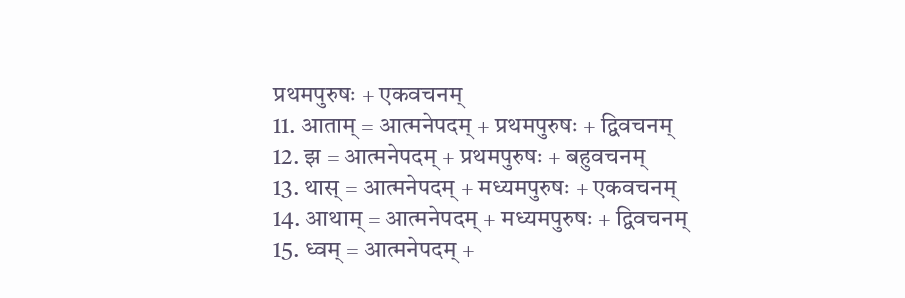प्रथमपुरुषः + एकवचनम्
11. आताम् = आत्मनेपदम् + प्रथमपुरुषः + द्विवचनम्
12. झ = आत्मनेपदम् + प्रथमपुरुषः + बहुवचनम्
13. थास् = आत्मनेपदम् + मध्यमपुरुषः + एकवचनम्
14. आथाम् = आत्मनेपदम् + मध्यमपुरुषः + द्विवचनम्
15. ध्वम् = आत्मनेपदम् +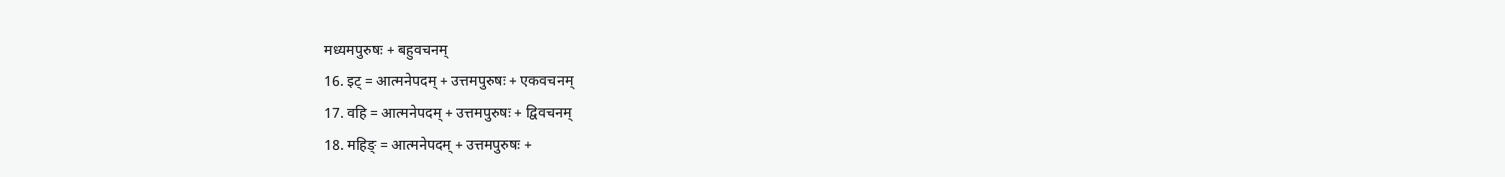मध्यमपुरुषः + बहुवचनम्
16. इट् = आत्मनेपदम् + उत्तमपुरुषः + एकवचनम्
17. वहि = आत्मनेपदम् + उत्तमपुरुषः + द्विवचनम्
18. महिङ् = आत्मनेपदम् + उत्तमपुरुषः +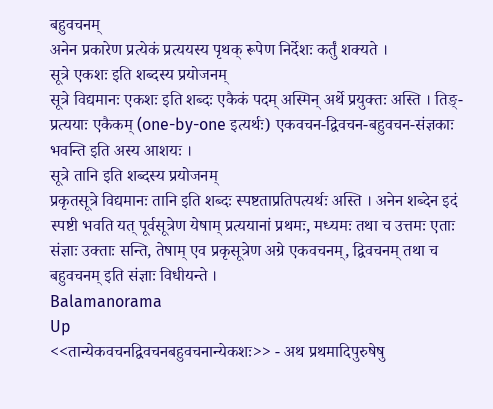बहुवचनम्
अनेन प्रकारेण प्रत्येकं प्रत्ययस्य पृथक् रूपेण निर्देशः कर्तुं शक्यते ।
सूत्रे एकशः इति शब्दस्य प्रयोजनम्
सूत्रे विद्यमानः एकशः इति शब्दः एकैकं पदम् अस्मिन् अर्थे प्रयुक्तः अस्ति । तिङ्-प्रत्ययाः एकैकम् (one-by-one इत्यर्थः) एकवचन-द्विवचन-बहुवचन-संज्ञकाः भवन्ति इति अस्य आशयः ।
सूत्रे तानि इति शब्दस्य प्रयोजनम्
प्रकृतसूत्रे विद्यमानः तानि इति शब्दः स्पष्टताप्रतिपत्यर्थः अस्ति । अनेन शब्देन इदं स्पष्टी भवति यत् पूर्वसूत्रेण येषाम् प्रत्ययानां प्रथमः, मध्यमः तथा च उत्तमः एताः संज्ञाः उक्ताः सन्ति, तेषाम् एव प्रकृसूत्रेण अग्रे एकवचनम्, द्विवचनम् तथा च बहुवचनम् इति संज्ञाः विधीयन्ते ।
Balamanorama
Up
<<तान्येकवचनद्विवचनबहुवचनान्येकशः>> - अथ प्रथमादिपुरुषेषु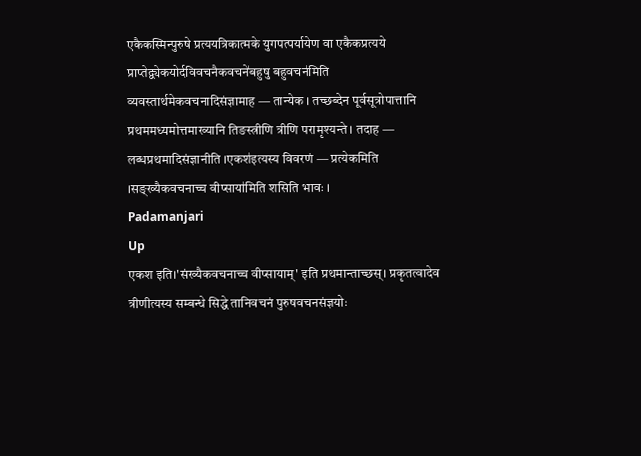एकैकस्मिन्पुरुषे प्रत्ययत्रिकात्मके युगपत्पर्यायेण वा एकैकप्रत्यये प्राप्तेद्व्येकयोर्दविवचनैकवचने॑बहुषु बहुवचन॑मिति व्यवस्तार्थमेकवचनादिसंज्ञामाह — तान्येक । तच्छब्देन पूर्वसूत्रोपात्तानि प्रथममध्यमोत्तमाख्यानि तिङस्त्रीणि त्रीणि परामृश्यन्ते । तदाह — लब्धप्रथमादिसंज्ञानीति ।एकश॑इत्यस्य विवरणं — प्रत्येकमिति ।सङ्ख्यैकवचनाच्च वीप्साया॑मिति शसिति भावः ।
Padamanjari
Up
एकश इति।'संख्यैकवचनाच्च वीप्सायाम्' इति प्रथमान्ताच्छस्। प्रकृतत्वादेव त्रीणीत्यस्य सम्बन्धे सिद्धे तानिवचनं पुरुषवचनसंज्ञयोः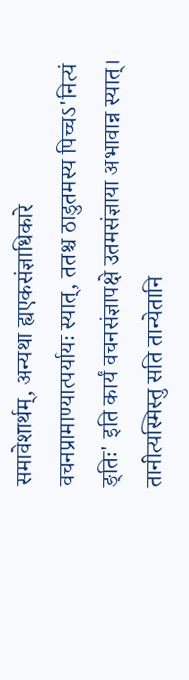समावेशार्थम्, अन्यथा ह्यएकसंज्ञाधिकारे वचनप्रामाण्यात्पर्यायः स्यात्, ततश्च ठाडुतमस्य पिच्चऽ'नित्यं ङ्तिः' इति कार्यं वचनसंज्ञापक्षे उतमसंज्ञाया अभावान्न स्यात्। तानीत्यस्मिस्तु सति तान्येतानि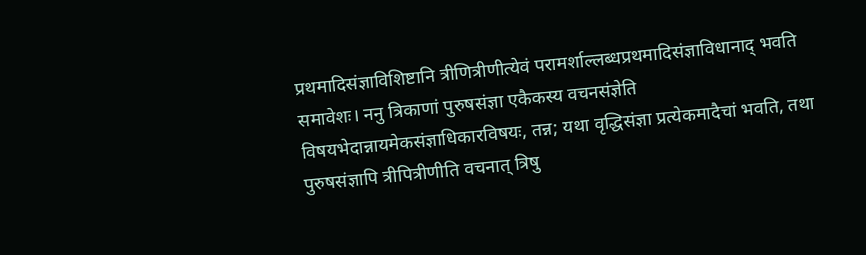प्रथमादिसंज्ञाविशिष्टानि त्रीणित्रीणीत्येवं परामर्शाल्लब्धप्रथमादिसंज्ञाविधानाद् भवति समावेशः। ननु त्रिकाणां पुरुषसंज्ञा एकैकस्य वचनसंज्ञेति विषयभेदान्नायमेकसंज्ञाधिकारविषयः, तन्न; यथा वृद्धिसंज्ञा प्रत्येकमादैचां भवति, तथा पुरुषसंज्ञापि त्रीपित्रीणीति वचनात् त्रिषु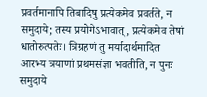प्रवर्तमानापि तिबादिषु प्रत्येकमेव प्रवर्तते, न समुदाये; तस्य प्रयोगेऽभावात्, प्रत्येकमेव तेषां धातोरुत्पतेः। त्रिग्रहणं तु मर्यादार्थमादित आरभ्य त्रयाणां प्रथमसंज्ञा भवतीति, न पुनः समुदाये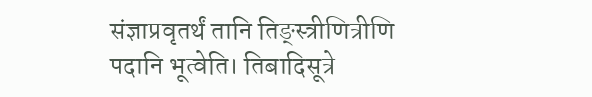संज्ञाप्रवृतर्थं तानि तिङ्स्त्रीणित्रीणि पदानि भूत्वेति। तिबादिसूत्रे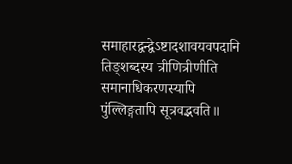समाहारद्वन्द्वेऽष्टादशावयवपदानि तिङ्शब्दस्य त्रीणित्रीणीति समानाधिकरणस्यापि पुंल्लिङ्गतापि सूत्रवद्भवति॥